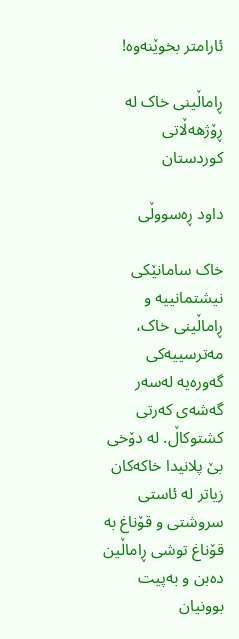ئارامتر بخوێنەوە!

ڕاماڵینی خاک لە ڕۆژهەڵاتی کوردستان

داود ڕەسووڵی

خاک سامانێکی نیشتمانییە و ڕاماڵینی خاک، مەترسییەکی گەورەیە لەسەر گەشەی کەرتی کشتوکاڵ. لە دۆخی بێ پلانیدا خاکەکان زیاتر لە ئاستی سروشتی و قۆناغ بە قۆناغ توشی ڕاماڵین دەبن و بەپیت بوونیان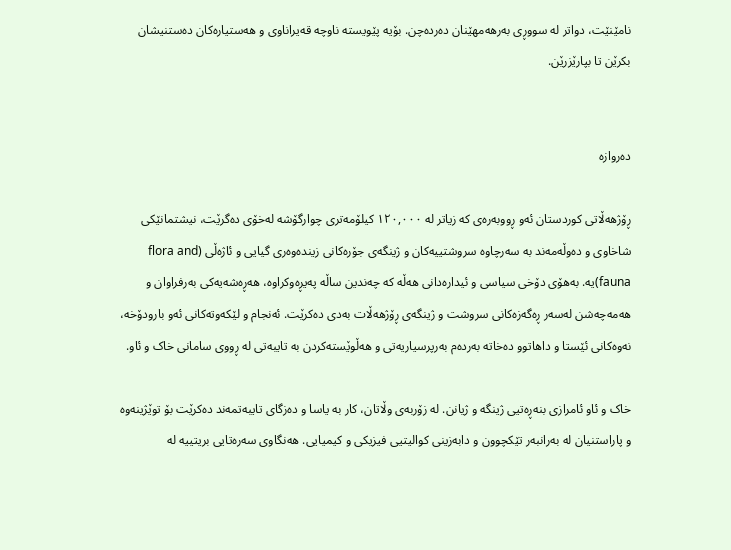نامێنێت، دواتر لە سووڕی بەرهەمهێنان دەردەچن. بۆیە پێویستە ناوچە قەیراناوی و هەستیارەکان دەستنیشان بکرێن تا بپارێزرێن.


دەروازە

ڕۆژهەڵاتی کوردستان ئەو ڕووبەرەی کە زیاتر لە ١٢٠,٠٠٠ کیلۆمەتری چوارگۆشە لەخۆی دەگرێت، نیشتمانێکی شاخاوی و دەوڵەمەند بە سەرچاوە سروشتییەکان و ژینگەی جۆرەکانی زیندەوەری گیایی و ئاژەڵی (flora and fauna)یە. بەهۆی دۆخی سیاسی و ئیدارەدانی هەڵە کە چەندین ساڵە پەیڕەوکراوە، هەڕەشەیەکی بەرفراوان و هەمەچەشن لەسەر ڕەگەزەکانی سروشت و ژینگەی ڕۆژهەڵات بەدی دەکرێت. ئەنجام و لێکەوتەکانی ئەو بارودۆخە، نەوەکانی ئێستا و داهاتوو دەخاتە بەردەم بەرپرسیاریەتی و هەڵوێستەکردن بە تایبەتی لە ڕووی سامانی خاک و ئاو.

خاک و ئاو ئامرازی بنەڕەتیی ژینگە و ژیانن. لە زۆربەی وڵاتان، کار بە یاسا و دەزگای تایبەتمەند دەکرێت بۆ توێژینەوە و پاراستنیان لە بەرانبەر تێکچوون و دابەزینی کوالیتیی فیزیکی و کیمیایی. هەنگاوی سەرەتایی بریتییە لە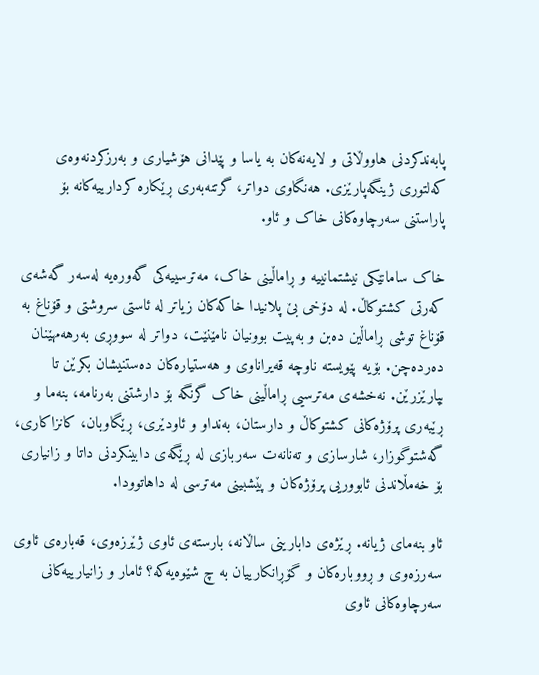پابەندکردنی هاووڵاتی و لایەنەکان بە یاسا و پێدانی هۆشیاری و بەرزکردنەوەی کەلتوری ژینگەپارێزی. هەنگاوی دواتر، گرتنەبەری ڕێکارە کردارییەکانە بۆ پاراستنی سەرچاوەکانی خاک و ئاو.

خاک سامانێکی نیشتمانییە و ڕاماڵینی خاک، مەترسییەکی گەورەیە لەسەر گەشەی کەرتی کشتوکاڵ. لە دۆخی بێ پلانیدا خاکەکان زیاتر لە ئاستی سروشتی و قۆناغ بە قۆناغ توشی ڕاماڵین دەبن و بەپیت بوونیان نامێنێت، دواتر لە سووڕی بەرهەمهێنان دەردەچن. بۆیە پێویستە ناوچە قەیراناوی و هەستیارەکان دەستنیشان بکرێن تا بپارێزرێن. نەخشەی مەترسیی ڕاماڵینی خاک گرنگە بۆ دارشتنی بەرنامە، بنەما و ڕێبەری پرۆژەکانی کشتوکاڵ و دارستان، بەنداو و ئاودێری، ڕێگاوبان، کانزاکاری، گەشتوگوزار، شارسازی و تەنانەت سەربازی لە ڕێگەی دابینکردنی داتا و زانیاری بۆ خەمڵاندنی ئابووریی پرۆژەکان و پێشبینی مەترسی لە داهاتوودا.

ئاو بنەمای ژیانە. ڕێژەی دابارینی ساڵانە، بارستەی ئاوی ژێرزەوی، قەبارەی ئاوی سەرزەوی و ڕووبارەکان و گۆڕانکارییان بە چ شێوەیەکە؟ ئامار و زانیارییەکانی سەرچاوەکانی ئاوی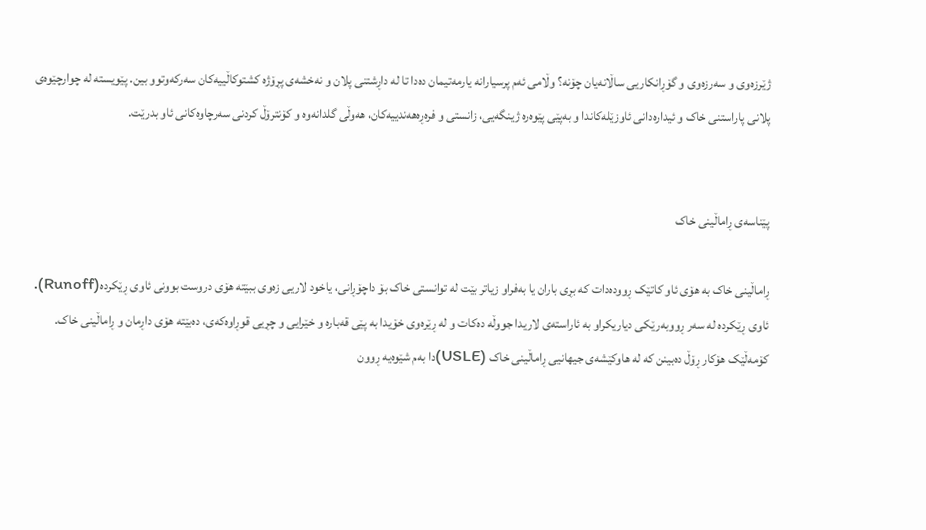ژێرزەوی و سەرزەوی و گۆڕانکاریی ساڵانەیان چۆنە؟ وڵامی ئەم پرسیارانە یارمەتیمان دەدا تا لە داڕشتنی پلان و نەخشەی پڕۆژە کشتوکاڵییەکان سەرکەوتوو بین. پێویستە لە چوارچێوەی پلانی پاراستنی خاک و ئیدارەدانی ئاوزێلەکاندا و بەپێی پێوەرە ژینگەیی، زانستی و فرەڕەهەندییەکان، هەوڵی گلدانەوە و کۆنترۆڵ کردنی سەرچاوەکانی ئاو بدرێت.


پێناسەی ڕاماڵینی خاک

ڕاماڵینی خاک بە هۆی ئاو کاتێک ڕوودەدات کە بڕی باران یا بەفراو زیاتر بێت لە توانستی خاک بۆ داچۆڕانی، یاخود لاریی زەوی ببێتە هۆی دروست بوونی ئاوی ڕێکردە(Runoff). ئاوی ڕێکردە لە سەر ڕووبەرێکی دیاریکراو بە ئاراستەی لاریدا جووڵە دەکات و لە ڕێرەوی خۆیدا بە پێی قەبارە و خێرایی و چڕیی قوڕاوەکەی، دەبێتە هۆی داڕمان و ڕاماڵینی خاک. کۆمەڵێک هۆکار ڕۆڵ دەبینن کە لە هاوکێشەی جیهانیی ڕاماڵینی خاک (USLE)دا بەم شێوەیە ڕوون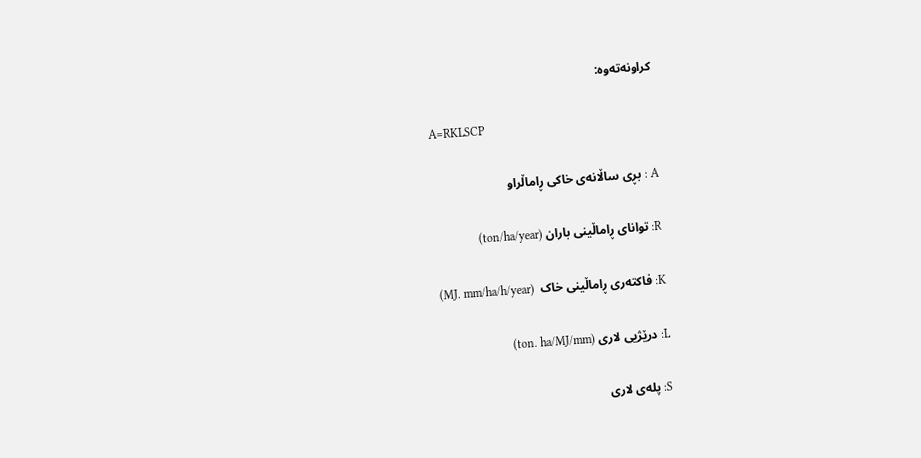کراونەتەوە:

A=RKLSCP

A : بڕی ساڵانەی خاکی ڕاماڵراو

R: توانای ڕاماڵینی باران (ton/ha/year)

K: فاکتەری ڕاماڵینی خاک  (MJ. mm/ha/h/year)

L: درێژیی لاری (ton. ha/MJ/mm)

S: پلەی لاری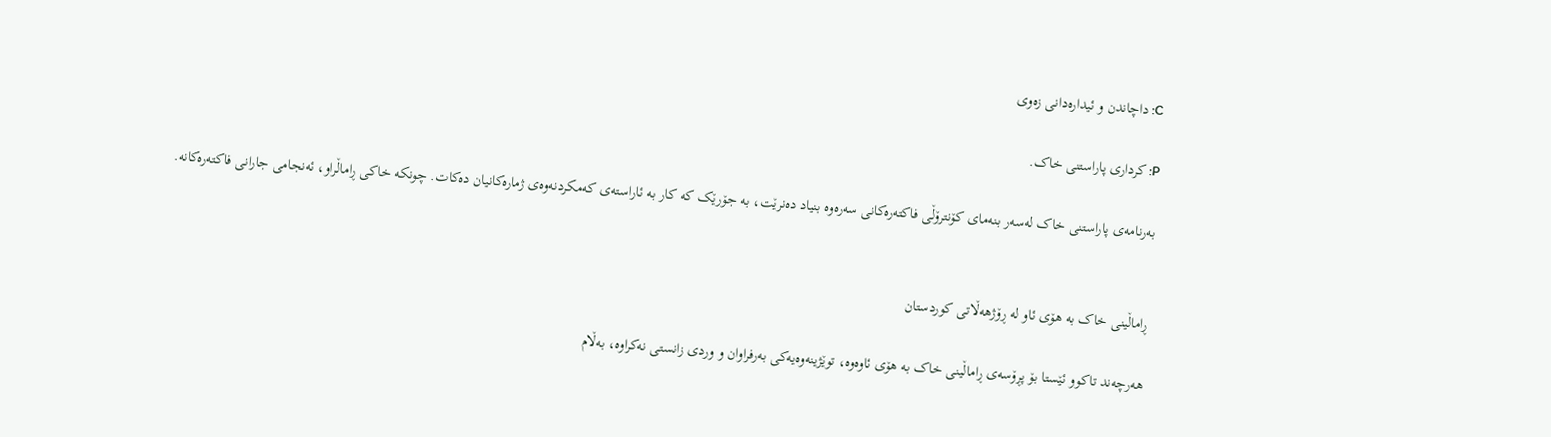C: داچاندن و ئیدارەدانی زەوی

P: کرداری پاراستنی خاک.

بەرنامەی پاراستنی خاک لەسەر بنەمای کۆنترۆڵی فاکتەرەکانی سەرەوە بنیاد دەنرێت، بە جۆرێک کە کار بە ئاراستەی کەمکردنەوەی ژمارەکانیان دەکات. چونکە خاکی ڕاماڵراو، ئەنجامی جارانی فاکتەرەکانە.


ڕاماڵینی خاک بە هۆی ئاو لە ڕۆژهەڵاتی کوردستان

هەرچەند تاکوو ئێستا بۆ پڕۆسەی ڕاماڵینی خاک بە هۆی ئاوەوە، توێژینەوەیەکی بەرفراوان و وردی زانستی نەکراوە، بەڵام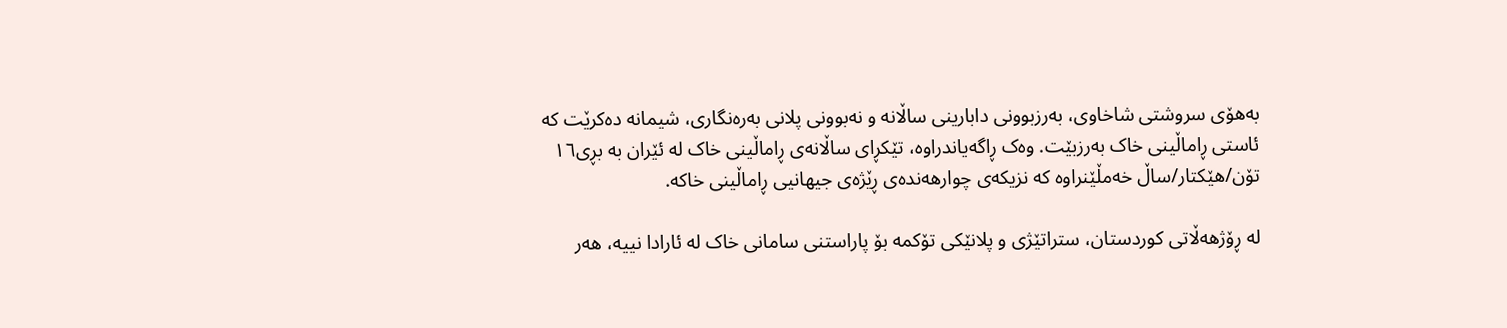بەهۆی سروشتی شاخاوی، بەرزبوونی دابارینی ساڵانە و نەبوونی پلانی بەرەنگاری، شیمانە دەکرێت کە ئاستی ڕاماڵینی خاک بەرزبێت. وەک ڕاگەیاندراوە، تێکڕای ساڵانەی ڕاماڵینی خاک لە ئێران بە بڕی١٦ تۆن/هێکتار/ساڵ خەمڵێنراوە کە نزیکەی چوارهەندەی ڕێژەی جیهانیی ڕاماڵینی خاکە.

لە ڕۆژهەڵاتی کوردستان، ستراتێژی و پلانێکی تۆکمە بۆ پاراستنی سامانی خاک لە ئارادا نییە، هەر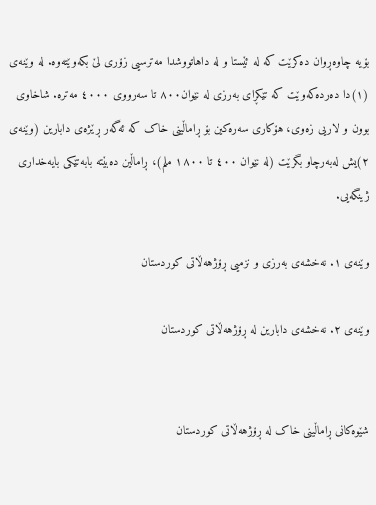بۆیە چاوەڕوان دەکرێت کە لە ئێستا و لە داهاتووشدا مەترسیی زۆری لێ بکەوێتەوە. لە وێنەی (١)دا دەردەکەوێت کە تێکڕای بەرزی لە نێوان٨٠٠ تا سەرووی ٤٠٠٠ مەترە. شاخاوی بوون و لاریی زەوی، هۆکاری سەرەکین بۆ ڕاماڵینی خاک کە ئەگەر ڕێژەی دابارین (وێنەی ٢)یش لەبەرچاو بگرێت (لە نێوان ٤٠٠ تا ١٨٠٠ ملم)، ڕاماڵین دەبێتە بابەتێکی بایەخداری ژینگەیی.

وێنەی ١. نەخشەی بەرزی و نزمیی ڕۆژهەڵاتی کوردستان

وێنەی ٢. نەخشەی دابارین لە ڕۆژهەڵاتی کوردستان


شێوەکانی ڕاماڵینی خاک لە ڕۆژهەڵاتی کوردستان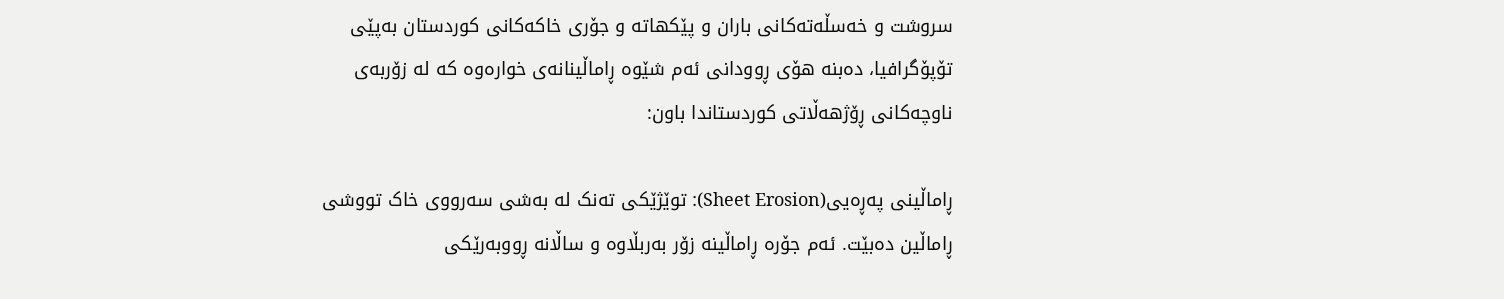سروشت و خەسڵەتەکانی باران و پێکهاتە و جۆری خاکەکانی کوردستان بەپێی تۆپۆگرافیا، دەبنە هۆی ڕوودانی ئەم شێوە ڕاماڵینانەی خوارەوە کە لە زۆربەی ناوچەکانی ڕۆژهەڵاتی کوردستاندا باون:

ڕاماڵینی پەڕەیی(Sheet Erosion): توێژێکی تەنک لە بەشی سەرووی خاک تووشی ڕاماڵین دەبێت. ئەم جۆرە ڕاماڵینە زۆر بەربڵاوە و ساڵانە ڕووبەرێکی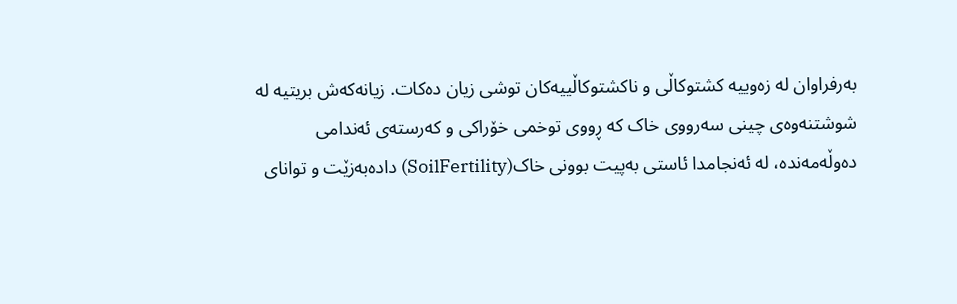بەرفراوان لە زەوییە کشتوکاڵی و ناکشتوکاڵییەکان توشی زیان دەکات. زیانەکەش بریتیە لە شوشتنەوەی چینی سەرووی خاک کە ڕووی توخمی خۆراکی و کەرستەی ئەندامی دەوڵەمەندە، لە ئەنجامدا ئاستی بەپیت بوونی خاک(SoilFertility) دادەبەزێت و توانای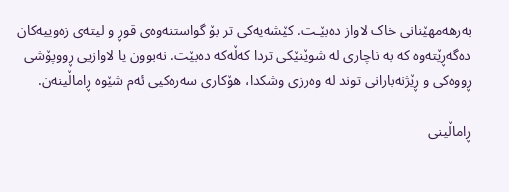بەرهەمهێنانی خاک لاواز دەبێـت. کێشەیەکی تر بۆ گواستنەوەی قوڕ و لیتەی زەوییەکان دەگەڕێتەوە کە بە ناچاری لە شوێنێکی تردا کەڵەکە دەبێت. نەبوون یا لاوازیی ڕووپۆشی ڕووەکی و ڕێژنەبارانی توند لە وەرزی وشکدا، هۆکاری سەرەکیی ئەم شێوە ڕاماڵینەن.

ڕاماڵینی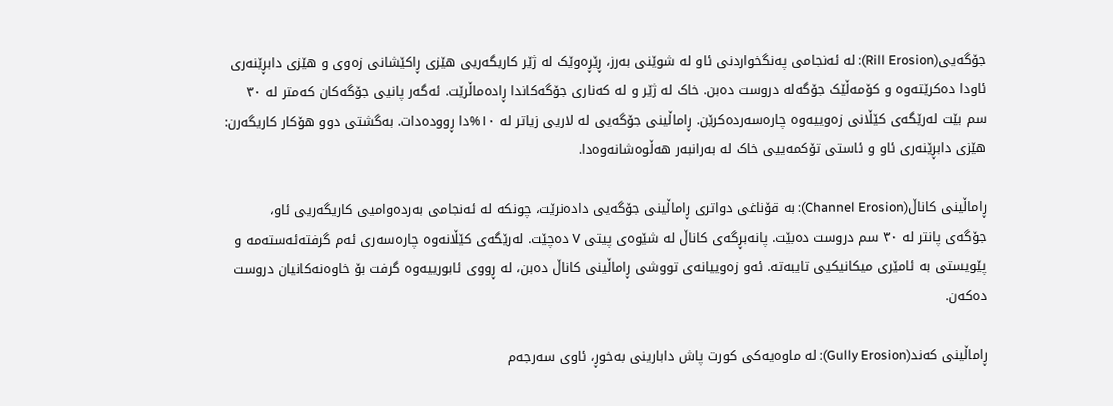جۆگەیی(Rill Erosion): لە ئەنجامی پەنگخواردنی ئاو لە شوێنی بەرز، ڕێڕەوێک لە ژێر کاریگەریی هێزی ڕاکێشانی زەوی و هێزی دابڕێنەری ئاودا دەکرێتەوە و کۆمەڵێک جۆگەلە دروست دەبن. خاک لە ژێر و لە کەناری جۆگەکاندا ڕادەماڵرێت. ئەگەر پانیی جۆگەکان کەمتر لە ٣٠ سم بێت لەرێگەی کێڵانی زەوییەوە چارەسەردەکرێن. ڕاماڵینی جۆگەیی لە لاریی زیاتر لە ١٠%دا ڕوودەدات. بەگشتی دوو هۆکار کاریگەرن: هێزی دابڕێنەری ئاو و ئاستی تۆکمەییی خاک لە بەرانبەر هەڵوەشانەوەدا.

ڕاماڵینی کاناڵ(Channel Erosion): بە قۆناغی دواتری ڕاماڵینی جۆگەیی دادەنرێت، چونکە لە ئەنجامی بەردەوامیی کاریگەریی ئاو، جۆگەی پانتر لە ٣٠ سم دروست دەبێت. پانەبڕگەی کاناڵ لە شێوەی پیتی V دەچێت. لەرێگەی کێڵانەوە چارەسەری ئەم گرفتەئەستەمە و پێویستی بە ئامێری میکانیکیی تایبەتە. ئەو زەوییانەی تووشی ڕاماڵینی کاناڵ دەبن، لە ڕووی ئابورییەوە گرفت بۆ خاوەنەکانیان دروست دەکەن.

ڕاماڵینی کەند(Gully Erosion): لە ماوەیەکی کورت پاش دابارینی بەخوڕ، ئاوی سەرجەم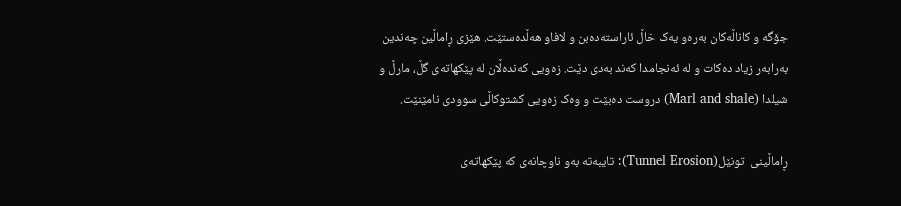جۆگە و کاناڵەکان بەرەو یەک خاڵ ئاراستەدەبن و لافاو هەڵدەستێت. هێزی ڕاماڵین چەندین بەرابەر زیاد دەکات و لە ئەنجامدا کەند بەدی دێت. زەویی کەندەڵان لە پێکهاتەی گڵ، مارڵ و شیلدا (Marl and shale) دروست دەبێت و وەک زەویی کشتوکاڵی سوودی نامێنێت.

ڕاماڵینی  تونێل(Tunnel Erosion): تایبەتە بەو ناوچانەی کە پێکهاتەی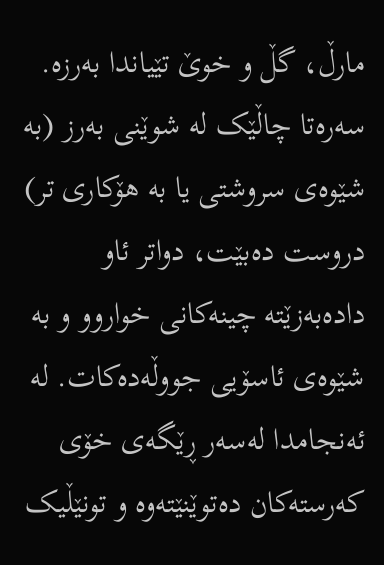مارڵ، گڵ و خوێ تێیاندا بەرزە. سەرەتا چاڵێک لە شوێنی بەرز (بە شێوەی سروشتی یا بە هۆکاری تر) دروست دەبێت، دواتر ئاو دادەبەزێتە چینەکانی خواروو و بە شێوەی ئاسۆیی جووڵەدەکات. لە ئەنجامدا لەسەر ڕێگەی خۆی کەرستەکان دەتوێنێتەوە و تونێڵیک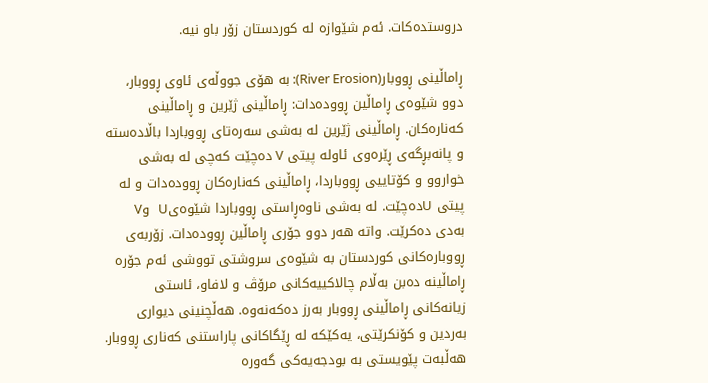دروستدەکات. ئەم شێوازە لە کوردستان زۆر باو نیە.

ڕاماڵینی ڕووبار(River Erosion): بە هۆی جووڵەی ئاوی ڕووبار، دوو شێوەی ڕاماڵین ڕوودەدات: ڕاماڵینی ژێرین و ڕاماڵینی کەنارەکان. ڕاماڵینی ژێرین لە بەشی سەرەتای ڕووباردا باڵادەستە و پانەبڕگەی ڕێرەوی ئاولە پیتی V دەچێت کەچی لە بەشی خواروو و کۆتاییی ڕووباردا، ڕاماڵینی کەنارەکان ڕوودەدات و لە پیتی Uدەچێت. لە بەشی ناوەڕاستی ڕووباردا شێوەیU  وV  بەدی دەکرێت. واتە هەر دوو جۆری ڕاماڵین ڕوودەدات. زۆربەی ڕووبارەکانی کوردستان بە شێوەی سروشتی تووشی ئەم جۆرە ڕاماڵینە دەبن بەڵام چالاکییەکانی مرۆڤ و لافاو، ئاستی زیانەکانی ڕاماڵینی ڕووبار بەرز دەکەنەوە. هەڵچنینی دیواری بەردین و کۆنکرێتی، یەکێکە لە ڕێگاکانی پاراستنی کەناری ڕووبار. هەڵبەت پێویستی بە بودجەیەکی گەورە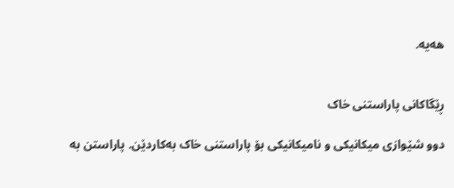هەیە.


ڕێگاکانی پاراستنی خاک

دوو شێوازی میکانیکی و نامیکانیکی بۆ پاراستنی خاک بەکاردێن. پاراستن بە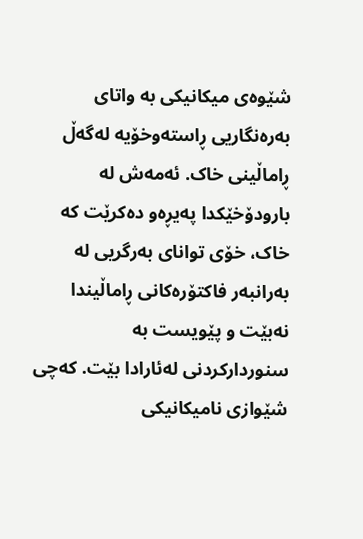شێوەی میکانیکی بە واتای بەرەنگاریی ڕاستەوخۆیە لەگەڵ ڕاماڵینی خاک. ئەمەش لە بارودۆخێکدا پەیڕەو دەکرێت کە خاک، خۆی توانای بەرگریی لە بەرانبەر فاکتۆرەکانی ڕاماڵیندا نەبێت و پێویست بە سنوردارکردنی لەئارادا بێت. کەچی شێوازی نامیکانیکی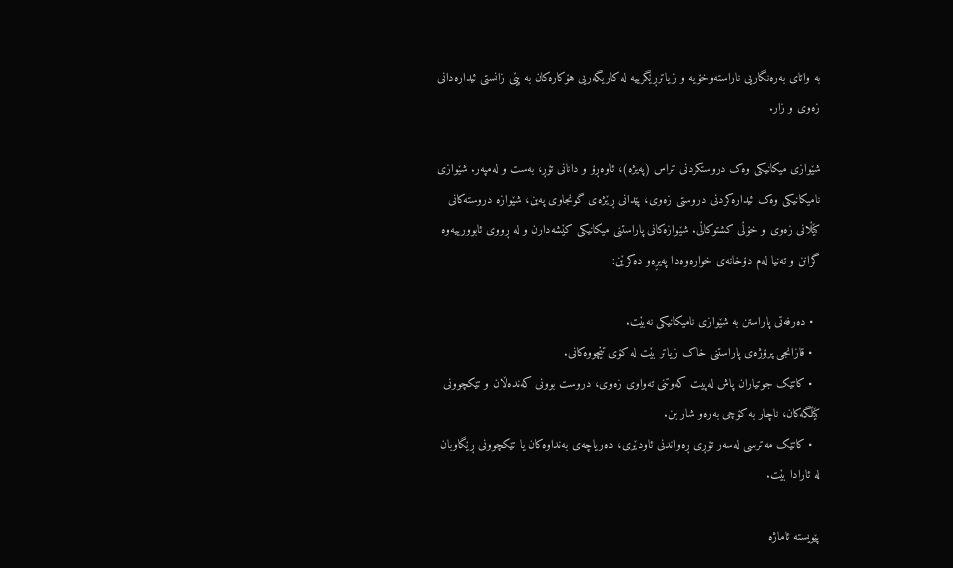بە واتای بەرەنگاریی ناراستەوخۆیە و زیاترڕێگرییە لە کاریگەریی هۆکارەکان بە پێی زانستی ئیدارەدانی زەوی و زار.

شێوازی میکانیکی وەک دروستکردنی تراس (پەیژە)، ئاوەڕۆ و دانانی تۆڕ، بەست و لەمپەر. شێوازی نامیکانیکی وەک ئیدارەکردنی دروستی زەوی، پێدانی ڕێژەی گونجاوی پەین، شێوازە دروستەکانی کێڵانی زەوی و خۆڵی کشتوکاڵی. شێوازەکانی پاراستنی میکانیکی کێشەدارن و لە ڕووی ئابوورییەوە گرانن و تەنیا لەم دۆخانەی خوارەوەدا پەیڕەو دەکرێن:

  • دەرفەتی پاراستن بە شێوازی نامیکانیکی نەبێت.
  • قازانجی پرۆژەی پاراستنی خاک زیاتر بێت لە کۆی تێچووەکانی.
  • کاتێک جوتیاران پاش لەپیت کەوتنی تەواوی زەوی، دروست بوونی کەندەڵان و تێکچوونی کێڵگەکان، ناچار بە کۆچی بەرەو شار بن.
  • کاتێک مەترسی لەسەر تۆڕی ڕەواندنی ئاودێری، دەریاچەی بەنداوەکان یا تێکچوونی ڕێگاوبان لە ئارادا بێت.

پێویستە ئاماژە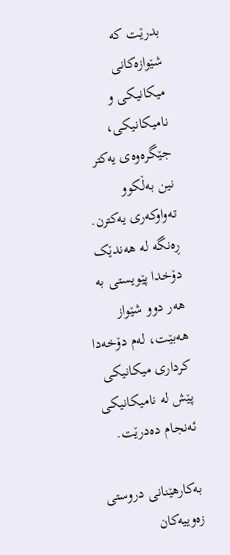بدرێت کە شێوازەکانی میکانیکی و نامیکانیکی، جێگرەوەی یەکتر نین بەڵکوو تەواوکەری یەکترن. ڕەنگە لە هەندێک دۆخدا پێویستی بە هەر دوو شێواز هەبێت، لەم دۆخەدا کرداری میکانیکی پێش لە نامیکانیکی ئەنجام دەدرێت.

بەکارهێنانی دروستی زەوییەکان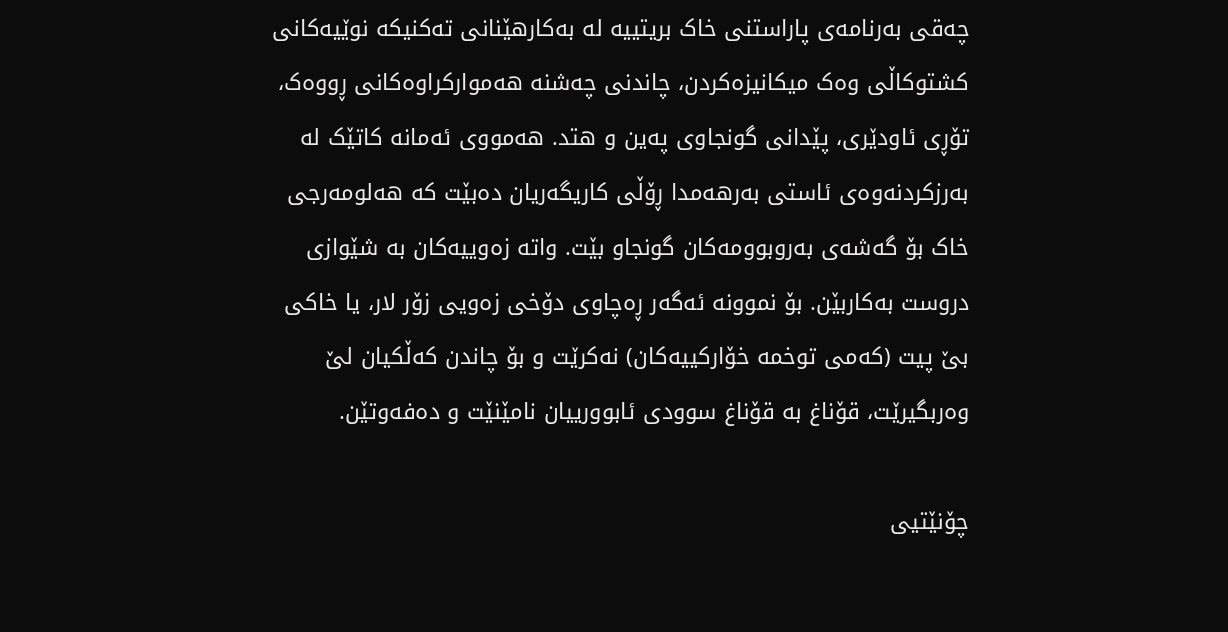چەقی بەرنامەی پاراستنی خاک بریتییە لە بەکارهێنانی تەکنیکە نوێیەکانی کشتوکاڵی وەک میکانیزەکردن، چاندنی چەشنە هەموارکراوەکانی ڕووەک، تۆڕی ئاودێری، پێدانی گونجاوی پەین و هتد. هەمووی ئەمانە کاتێک لە بەرزکردنەوەی ئاستی بەرهەمدا ڕۆڵی کاریگەریان دەبێت کە هەلومەرجی خاک بۆ گەشەی بەروبوومەکان گونجاو بێت. واتە زەوییەکان بە شێوازی دروست بەکاربێن. بۆ نموونە ئەگەر ڕەچاوی دۆخی زەویی زۆر لار، یا خاکی بێ پیت (کەمی توخمە خۆارکییەکان) نەکرێت و بۆ چاندن کەڵکیان لێ وەربگیرێت، قۆناغ بە قۆناغ سوودی ئابوورییان نامێنێت و دەفەوتێن.

چۆنێتیی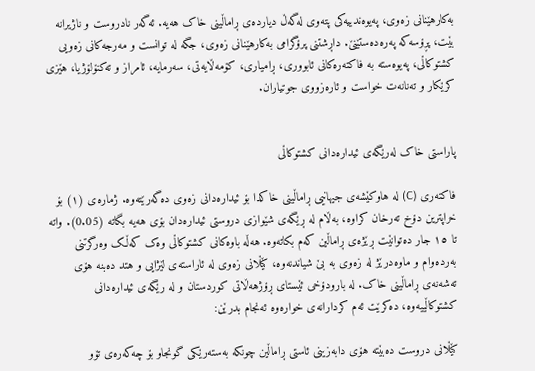بەکارهێنانی زەوی، پەیوەندییەکی پتەوی لەگەڵ دیاردەی ڕاماڵینی خاک هەیە. ئەگەر نادروست و ناژیرانە بێت، پڕۆسەکە پەرەدەستێنێ. داڕشتنی پرۆگرامی بەکارهێنانی زەوی، جگە لە توانست و مەرجەکانی زەویی کشتوکاڵی، پەیوەستە بە فاکتەرەکانی ئابووری، ڕامیاری، کۆمەڵایەتی، سەرمایە، ئامراز و تەکنۆلۆژیا، هێزی کرێکار و تەنانەت خواست و ئارەزووی جوتیاران.


پاراستی خاک لەرێگەی ئیدارەدانی کشتوکاڵی

فاکتەری (C) لە هاوکێشەی جیهانیی ڕاماڵینی خاکدا بۆ ئیدارەدانی زەوی دەگەرێتەوە. ژمارەی (١) بۆ خراپترین دۆخ تەرخان کراوە، بەڵام لە ڕێگەی شێوازی دروستی ئیدارەدان بۆی هەیە بگاتە (0.05). واتە تا ١٥ جار دەتوانێت ڕێژەی ڕاماڵین کەم بکاتەوە. هەڵە باوەکانی کشتوکاڵی وەک کەڵک وەرگرتنی بەردەوام و ماوەدرێژ لە زەوی بە بێ شیاندنەوە، کێڵانی زەوی لە ئاراستەی لێژایی و هتد دەبنە هۆی تەشەنەی ڕاماڵینی خاک. لە بارودۆخی ئێستای ڕۆژهەڵاتی کوردستان و لە رێگەی ئیدارەدانی کشتوکاڵییەوە، دەکرێت ئەم کردارانەی خوارەوە ئەنجام بدرێن:

کێڵانی دروست دەبێتە هۆی دابەزینی ئاستی ڕاماڵین چونکە بەستەرێکی گونجاو بۆ چەکەرەی تۆو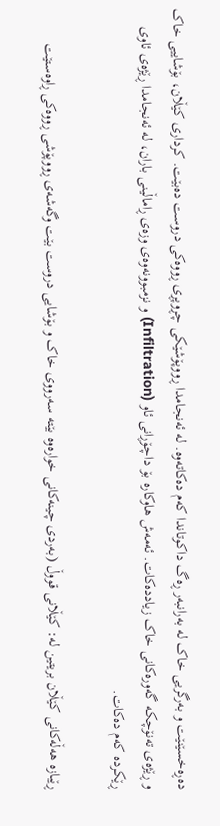دەڕەخسێنێت و بەرگریی خاک لە بەرانبەر ڕەگ داکوتاندا کەم دەکاتەوە. لە ئەنجامدا ڕووپۆشێکی چڕوپڕی ڕووەکی دروست دەبێت. کرداری کێڵان، بۆشاییی خاک و ڕێژەی تەنۆچکە گەورەکانی خاک زیاددەکات. ئەمەش هاوکارە بۆ داچۆڕانی ئاو (Infiltration) و نزمبوونەوەی وزەی ڕاماڵینی باران، لە ئەنجامدا ڕێژەی ئاوی ڕێکردە کە‌م دەکات.

ڕێبازە هەڵەکانی کێڵان بریتین لە: کێڵانی قووڵ (بە‌ردی چینەکانی خوارەوە بێتە‌ سە‌رووی خاک و بۆشایی دروست بێت وگەشەی ڕووپۆشی ڕووەکی ڕا‌وە‌ستێت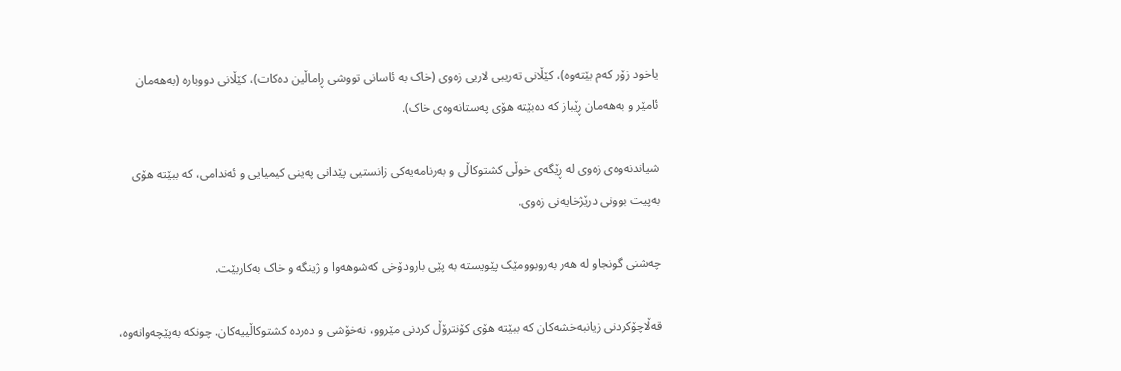یاخود زۆر کە‌م ‌بێتە‌وە)، کێڵانی تەریبی لاریی زەوی (خاک بە ئاسانی تووشی ڕاماڵین دەکات)، کێڵانی دووبارە (بەهەمان ئامێر و بەهەمان ڕێباز کە دەبێتە هۆی پەستانەوەی خاک).

شیاندنەوەی زەوی لە ڕێگەی خوڵی کشتوکاڵی و بەرنامەیەکی زانستیی پێدانی پەینی کیمیایی و ئەندامی، کە ببێتە هۆی بەپیت بوونی درێژخایەنی زەوی.

چەشنی گونجاو لە هەر بەروبوومێک پێویستە بە پێی بارودۆخی کەشوهەوا و ژینگە و خاک بەکاربێت.

قەڵاچۆکردنی زیانبەخشەکان کە ببێتە هۆی کۆنترۆڵ کردنی مێروو، نە‌خۆشی و دەردە کشتوکاڵییەکان. چونکە بەپێچەوانەوە،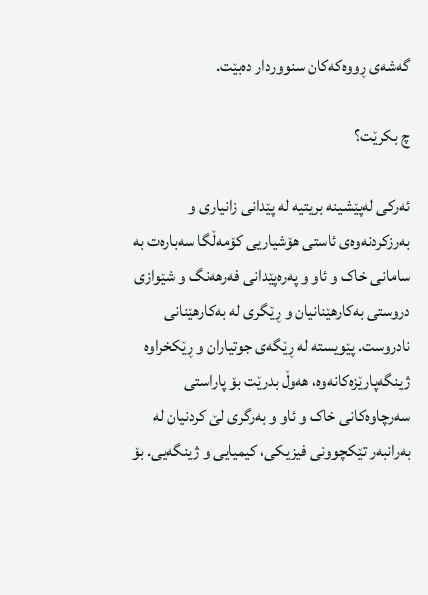گەشەی ڕووەکە‌کان سنووردار دەبێت.

چ بکرێت؟

ئەرکی لەپێشینە بریتیە لە پێدانی زانیاری و بەرزکردنەوەی ئاستی هۆشیاریی کۆمەڵگا سەبارەت بە سامانی خاک و ئاو و پەرەپێدانی فەرهەنگ و شێوازی دروستی بەکارهێنانیان و ڕێگری لە بەکارهێنانی نادروست. پێویستە لە ڕێگەی جوتیاران و ڕێکخراوە ژینگەپارێزەکانەوە، هەوڵ بدرێت بۆ پاراستی سەرچاوەکانی خاک و ئاو و بەرگری لێ کردنیان لە بەرانبەر تێکچوونی فیزیکی، کیمیایی و ژینگەیی. بۆ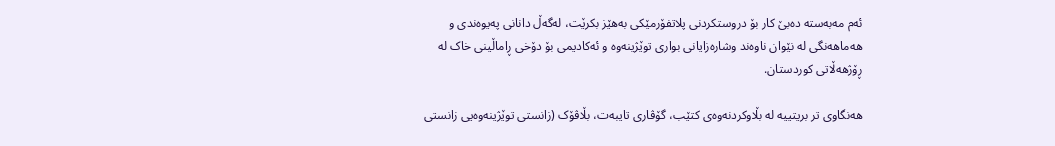ئەم مەبەستە دەبێ کار بۆ دروستکردنی پلاتفۆرمێکی بەهێز بکرێت، لەگەڵ دانانی پەیوەندی و هەماهەنگی لە نێوان ناوەند وشارەزایانی بواری توێژینەوە و ئەکادیمی بۆ دۆخی ڕاماڵینی خاک لە ڕۆژهەڵاتی کوردستان.

هەنگاوی تر بریتییە لە بڵاوکردنەوەی کتێب، گۆڤاری تایبەت، بڵاڤۆک (زانستی توێژینەوەیی زانستی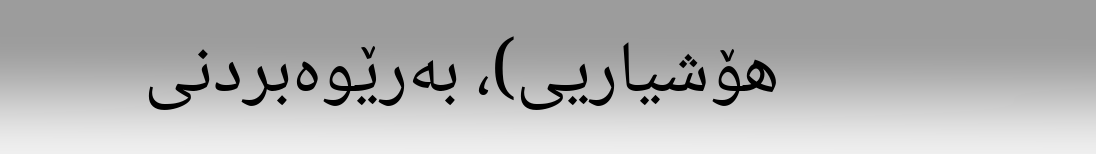هۆشیاریی)، بەرێوەبردنی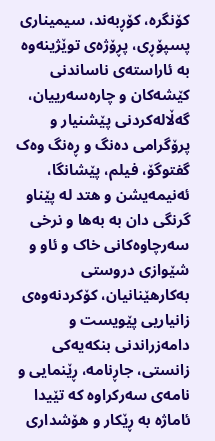کۆنگرە، کۆڕبەند، سیمیناری پسپۆڕی، پڕۆژەی توێژینەوە بە ئاراستەی ناساندنی کێشەکان و چارەسەرییان، گەڵالەکردنی پێشنیار و پرۆگرامی دەنگ و ڕەنگ وەک گفتوگۆ، فیلم، پێشانگا، ئەنیمەیشن و هتد لە پێناو گرنگی دان بە بەها و نرخی سەرچاوەکانی خاک و ئاو و شێوازی دروستی بەکارهێنانیان، کۆکردنەوەی زانیاریی پێویست و دامەزراندنی بنکەیەکی زانستی، جاڕنامە، ڕێنمایی و نامەی سەرکراوە کە تێیدا ئاماژە بە ڕێکار و هۆشداری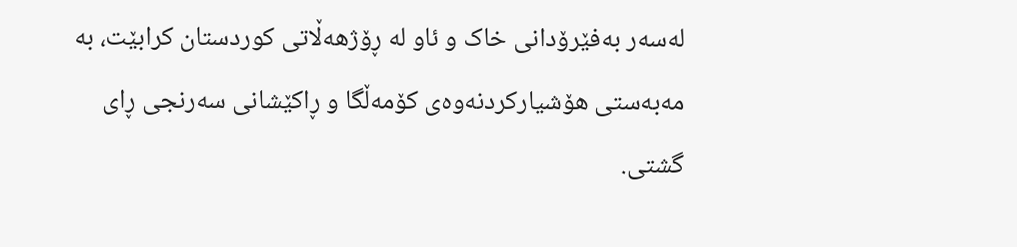لەسەر بەفێرۆدانی خاک و ئاو لە ڕۆژهەڵاتی کوردستان کرابێت، بە مەبەستی هۆشیارکردنەوەی کۆمەڵگا و ڕاکێشانی سەرنجی ڕای گشتی.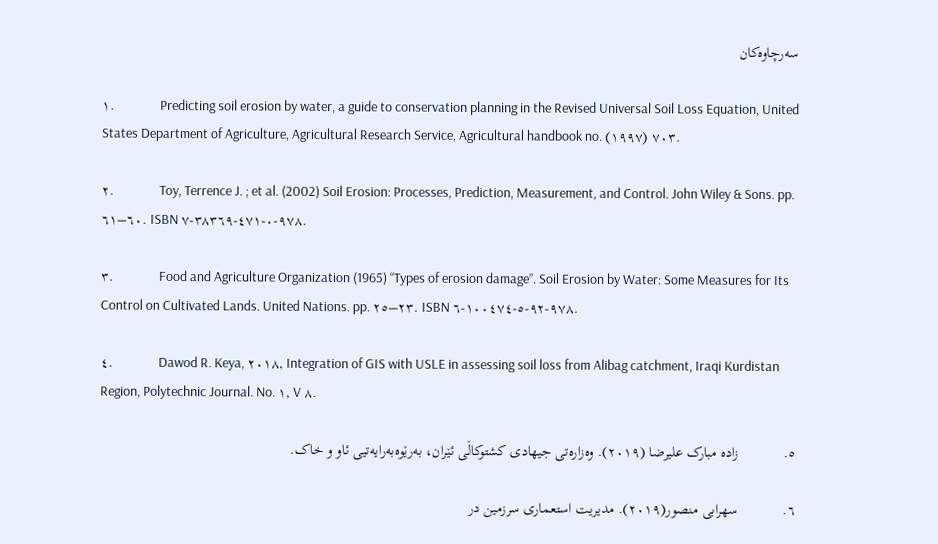سەرچاوەکان

١.            Predicting soil erosion by water, a guide to conservation planning in the Revised Universal Soil Loss Equation, United States Department of Agriculture, Agricultural Research Service, Agricultural handbook no. ٧٠٣ (١٩٩٧).

٢.            Toy, Terrence J. ; et al. (2002) Soil Erosion: Processes, Prediction, Measurement, and Control. John Wiley & Sons. pp. ٦٠–٦١. ISBN ٩٧٨-٠-٤٧١-٣٨٣٦٩-٧.

٣.            Food and Agriculture Organization (1965) “Types of erosion damage”. Soil Erosion by Water: Some Measures for Its Control on Cultivated Lands. United Nations. pp. ٢٣–٢٥. ISBN ٩٧٨-٩٢-٥-١٠٠٤٧٤-٦.

٤.            Dawod R. Keya, ٢٠١٨, Integration of GIS with USLE in assessing soil loss from Alibag catchment, Iraqi Kurdistan Region, Polytechnic Journal. No. ١, V ٨.

٥.            زادە ‌مبارک علیرضا (٢٠١٩). وەزارەتی جیهادی کشتوکاڵی ئێران، بەرێوەبەرایەتیی ئاو و خاک.

٦.            سهرابی منصور(٢٠١٩). مدیریت استعماری سرزمین در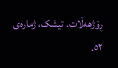ڕۆژهەڵات. تیشک، ژمارەی ٥٢.